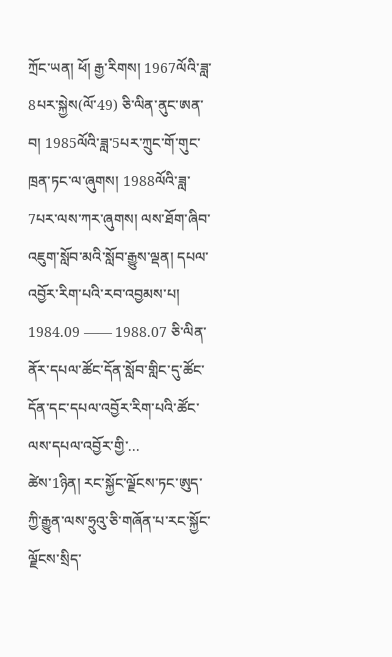ཀྲོང་ཡན། ཕོ། རྒྱ་རིགས། 1967ལོའི་ཟླ་8པར་སྐྱེས(ལོ་49) ཅི་ལིན་ནུང་ཨན་བ། 1985ལོའི་ཟླ་5པར་ཀྲུང་གོ་གུང་ཁྲན་ཏང་ལ་ཞུགས། 1988ལོའི་ཟླ་7པར་ལས་ཀར་ཞུགས། ལས་ཐོག་ཞིབ་འཇུག་སློབ་མའི་སློབ་རྒྱུས་ལྡན། དཔལ་འབྱོར་རིག་པའི་རབ་འབྱམས་པ།
1984.09 —— 1988.07 ཅི་ལིན་ནོར་དཔལ་ཚོང་དོན་སློབ་གླིང་དུ་ཚོང་དོན་དང་དཔལ་འབྱོར་རིག་པའི་ཚོང་ལས་དཔལ་འབྱོར་གྱི་...
ཚེས་1ཉིན། རང་སྐྱོང་ལྗོངས་ཏང་ཨུད་ཀྱི་རྒྱུན་ལས་ཧྲུའུ་ཅི་གཞོན་པ་རང་སྐྱོང་ལྗོངས་སྲིད་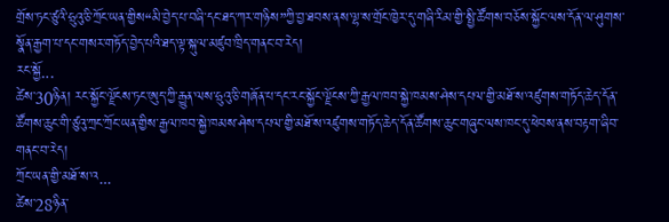གྲོས་ཏང་ཙུའི་ཧྲུའུ་ཅི་ཀྲོང་ཡན་གྱིས“མི་བྱེད་པ་བཞི་དང་ཐད་ཀར་གཉིས”ཀྱི་བྱ་ཐབས་ནས་ལྷ་ས་གྲོང་ཁྱེར་དུ་གཞི་རིམ་གྱི་སྤྱི་ཚོགས་བཅོས་སྐྱོང་ལས་དོན་ལ་ཤུགས་སྣོན་རྒྱག་པ་དང་གསར་གཏོད་བྱེད་པའི་ཐད་ལྟ་སྐུལ་མཛུབ་ཁྲིད་གནང་བ་རེད།
རང་སྐྱོ...
ཚེས་30ཉིན། རང་སྐྱོང་ལྗོངས་ཏང་ཨུད་ཀྱི་རྒྱུན་ལས་ཧྲུའུ་ཅི་གཞོན་པ་དང་རང་སྐྱོང་ལྗོངས་ཀྱི་རྒྱལ་ཁབ་སྐྱེ་ཁམས་ཤེས་དཔལ་གྱི་མཐོ་ས་འཛུགས་གཏོད་ཆེད་དོན་ཚོགས་ཆུང་གི་ཙུའུ་ཀྲང་ཀྲོང་ཡན་གྱིས་རྒྱལ་ཁབ་སྐྱེ་ཁམས་ཤེས་དཔལ་གྱི་མཐོ་ས་འཛུགས་གཏོད་ཆེད་དོན་ཚོགས་ཆུང་གཞུང་ལས་ཁང་དུ་ཕེབས་ནས་བརྟག་ཞིབ་གནང་བ་རེད།
ཀྲོང་ཡན་གྱི་མཐོ་ས་འ...
ཚེས་28ཉིན་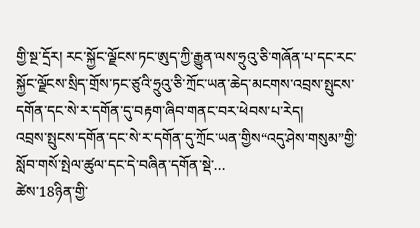གྱི་སྔ་དྲོར། རང་སྐྱོང་ལྗོངས་ཏང་ཨུད་ཀྱི་རྒྱུན་ལས་ཧྲུའུ་ཅི་གཞོན་པ་དང་རང་སྐྱོང་ལྗོངས་སྲིད་གྲོས་ཏང་ཙུའི་ཧྲུའུ་ཅི་ཀྲོང་ཡན་ཆེད་མངགས་འབྲས་སྤུངས་དགོན་དང་སེ་ར་དགོན་དུ་བརྟག་ཞིབ་གནང་བར་ཕེབས་པ་རེད།
འབྲས་སྤུངས་དགོན་དང་སེ་ར་དགོན་དུ་ཀྲོང་ཡན་གྱིས“འདུ་ཤེས་གསུམ”གྱི་སློབ་གསོ་སྤེལ་ཚུལ་དང་དེ་བཞིན་དགོན་སྡེ་...
ཚེས་18ཉིན་གྱི་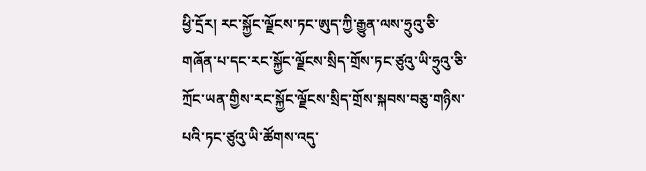ཕྱི་དྲོར། རང་སྐྱོང་ལྗོངས་ཏང་ཨུད་ཀྱི་རྒྱུན་ལས་ཧྲུའུ་ཅི་གཞོན་པ་དང་རང་སྐྱོང་ལྗོངས་སྲིད་གྲོས་ཏང་ཙུའུ་ཡི་ཧྲུའུ་ཅི་ཀྲོང་ཡན་གྱིས་རང་སྐྱོང་ལྗོངས་སྲིད་གྲོས་སྐབས་བཅུ་གཉིས་པའི་ཏང་ཙུའུ་ཡི་ཚོགས་འདུ་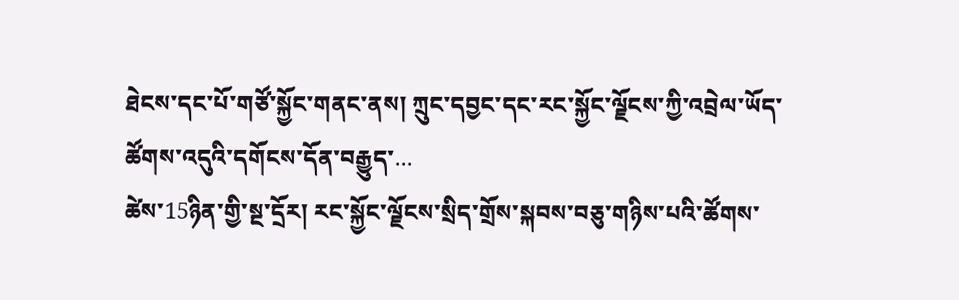ཐེངས་དང་པོ་གཙོ་སྐྱོང་གནང་ནས། ཀྲུང་དབྱང་དང་རང་སྐྱོང་ལྗོངས་ཀྱི་འབྲེལ་ཡོད་ཚོགས་འདུའི་དགོངས་དོན་བརྒྱུད་...
ཚེས་15ཉིན་གྱི་སྔ་དྲོར། རང་སྐྱོང་ལྗོངས་སྲིད་གྲོས་སྐབས་བཅུ་གཉིས་པའི་ཚོགས་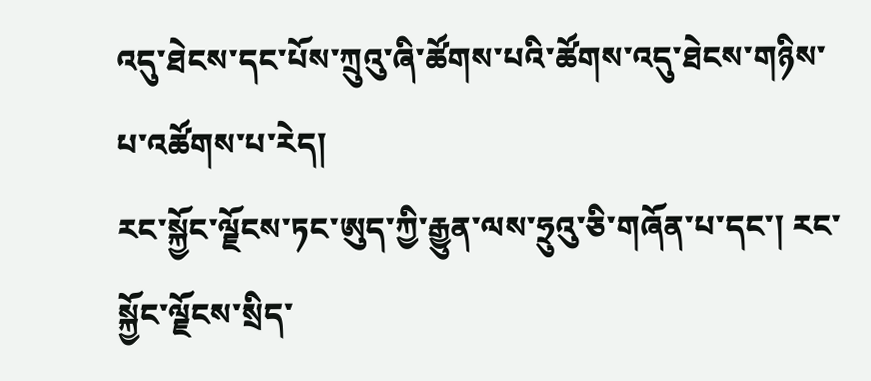འདུ་ཐེངས་དང་པོས་ཀྲུའུ་ཞི་ཚོགས་པའི་ཚོགས་འདུ་ཐེངས་གཉིས་པ་འཚོགས་པ་རེད།
རང་སྐྱོང་ལྗོངས་ཏང་ཨུད་ཀྱི་རྒྱུན་ལས་ཧྲུའུ་ཅི་གཞོན་པ་དང་། རང་སྐྱོང་ལྗོངས་སྲིད་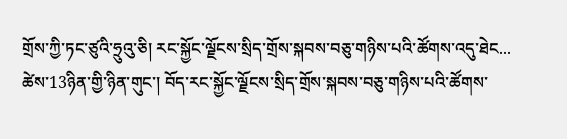གྲོས་ཀྱི་ཏང་ཙུའི་ཧྲུའུ་ཅི། རང་སྐྱོང་ལྗོངས་སྲིད་གྲོས་སྐབས་བཅུ་གཉིས་པའི་ཚོགས་འདུ་ཐེང...
ཚེས་13ཉིན་གྱི་ཉིན་གུང་། བོད་རང་སྐྱོང་ལྗོངས་སྲིད་གྲོས་སྐབས་བཅུ་གཉིས་པའི་ཚོགས་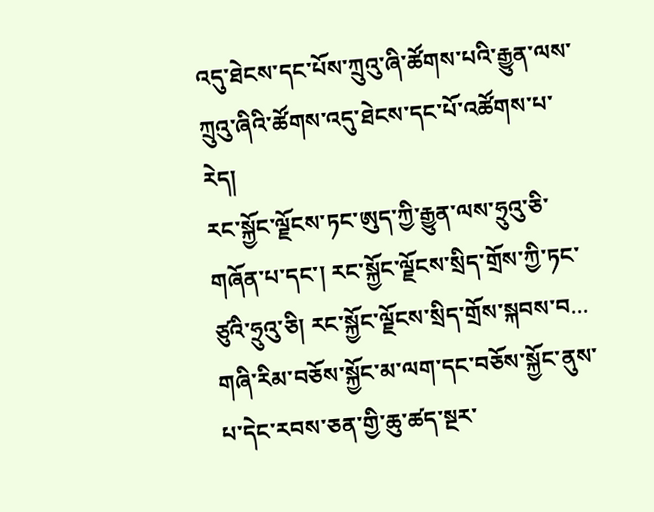འདུ་ཐེངས་དང་པོས་ཀྲུའུ་ཞི་ཚོགས་པའི་རྒྱུན་ལས་ཀྲུའུ་ཞིའི་ཚོགས་འདུ་ཐེངས་དང་པོ་འཚོགས་པ་རེད།
རང་སྐྱོང་ལྗོངས་ཏང་ཨུད་ཀྱི་རྒྱུན་ལས་ཧྲུའུ་ཅི་གཞོན་པ་དང་། རང་སྐྱོང་ལྗོངས་སྲིད་གྲོས་ཀྱི་ཏང་ཙུའི་ཧྲུའུ་ཅི། རང་སྐྱོང་ལྗོངས་སྲིད་གྲོས་སྐབས་བ...
གཞི་རིམ་བཅོས་སྐྱོང་མ་ལག་དང་བཅོས་སྐྱོང་ནུས་པ་དེང་རབས་ཅན་གྱི་ཆུ་ཚད་སྔར་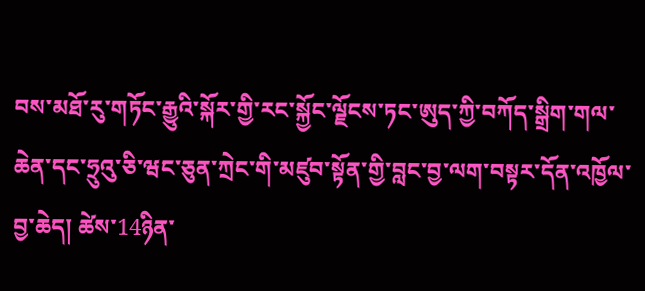བས་མཐོ་རུ་གཏོང་རྒྱུའི་སྐོར་གྱི་རང་སྐྱོང་ལྗོངས་ཏང་ཨུད་ཀྱི་བཀོད་སྒྲིག་གལ་ཆེན་དང་ཧྲུའུ་ཅི་ཝང་ཅུན་ཀྲེང་གི་མཛུབ་སྟོན་གྱི་བླང་བྱ་ལག་བསྟར་དོན་འཁྱོལ་བྱ་ཆེད། ཚེས་14ཉིན་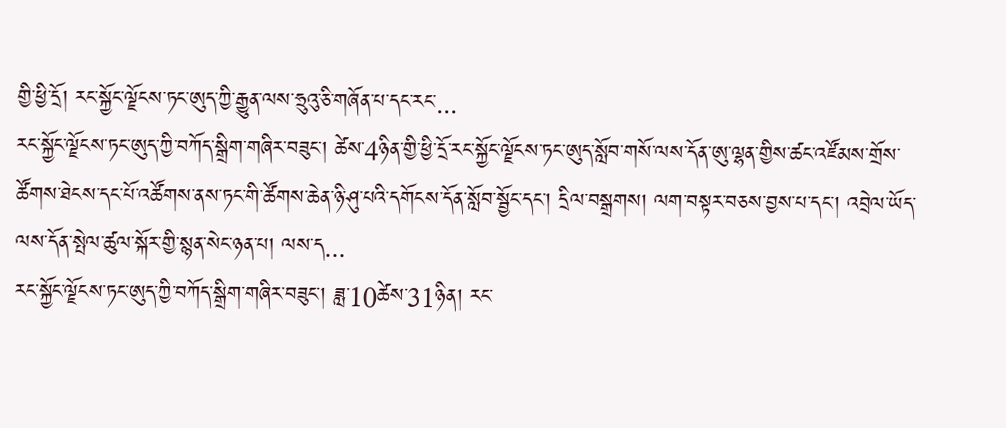གྱི་ཕྱི་དྲོ། རང་སྐྱོང་ལྗོངས་ཏང་ཨུད་ཀྱི་རྒྱུན་ལས་ཧྲུའུ་ཅི་གཞོན་པ་དང་རང་...
རང་སྐྱོང་ལྗོངས་ཏང་ཨུད་ཀྱི་བཀོད་སྒྲིག་གཞིར་བཟུང་། ཚེས་4ཉིན་གྱི་ཕྱི་དྲོ་རང་སྐྱོང་ལྗོངས་ཏང་ཨུད་སློབ་གསོ་ལས་དོན་ཨུ་ལྷན་གྱིས་ཚང་འཛོམས་གྲོས་ཚོགས་ཐེངས་དང་པོ་འཚོགས་ནས་ཏང་གི་ཚོགས་ཆེན་ཉི་ཤུ་པའི་དགོངས་དོན་སློབ་སྦྱོང་དང་། དྲིལ་བསྒྲགས། ལག་བསྟར་བཅས་བྱས་པ་དང་། འབྲེལ་ཡོད་ལས་དོན་སྤེལ་ཚུལ་སྐོར་གྱི་སྙན་སེང་ཉན་པ། ལས་ད...
རང་སྐྱོང་ལྗོངས་ཏང་ཨུད་ཀྱི་བཀོད་སྒྲིག་གཞིར་བཟུང་། ཟླ་10ཚེས་31ཉིན། རང་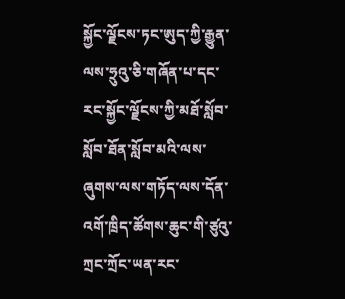སྐྱོང་ལྗོངས་ཏང་ཨུད་ཀྱི་རྒྱུན་ལས་ཧྲུའུ་ཅི་གཞོན་པ་དང་རང་སྐྱོང་ལྗོངས་ཀྱི་མཐོ་སློབ་སློབ་ཐོན་སློབ་མའི་ལས་ཞུགས་ལས་གཏོད་ལས་དོན་འགོ་ཁྲིད་ཚོགས་ཆུང་གི་ཙུའུ་ཀྲང་ཀྲོང་ཡན་རང་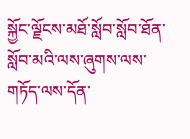སྐྱོང་ལྗོངས་མཐོ་སློབ་སློབ་ཐོན་སློབ་མའི་ལས་ཞུགས་ལས་གཏོད་ལས་དོན་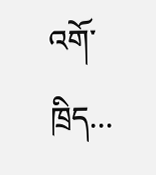འགོ་ཁྲིད...